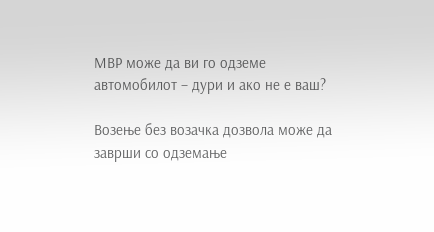МВР може да ви го одземе автомобилот – дури и ако не е ваш?

Возење без возачка дозвола може да заврши со одземање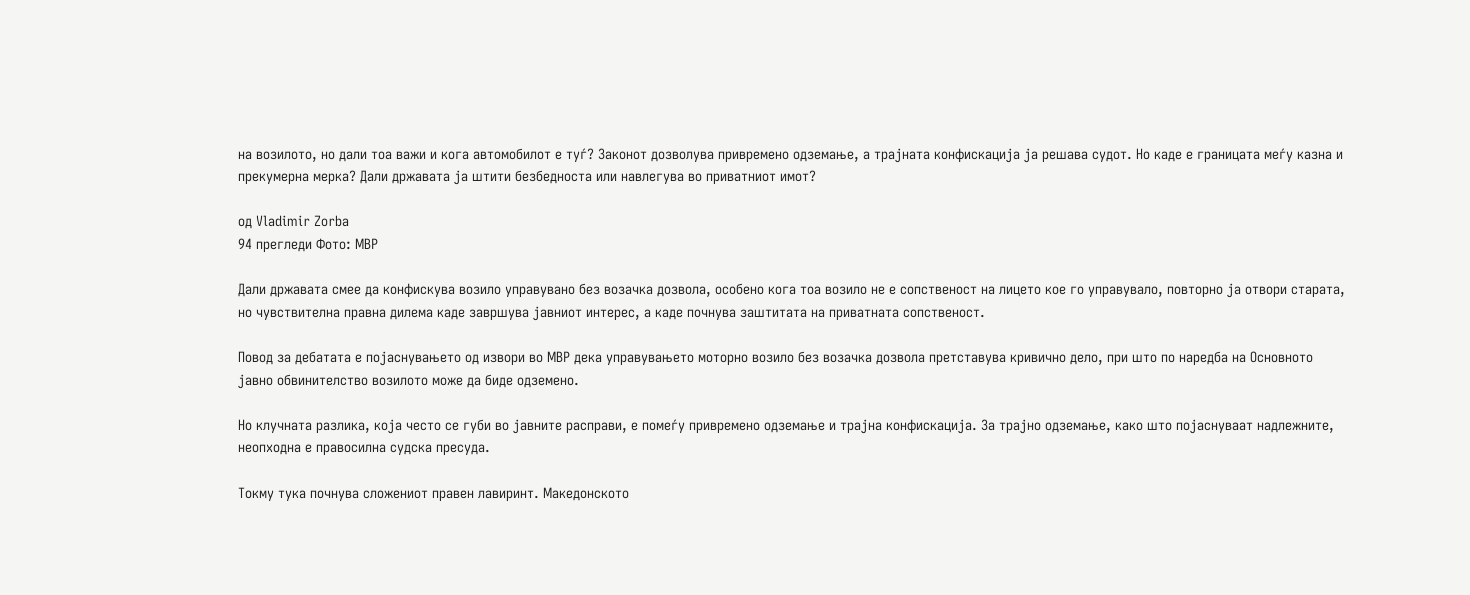на возилото, но дали тоа важи и кога автомобилот е туѓ? Законот дозволува привремено одземање, а трајната конфискација ја решава судот. Но каде е границата меѓу казна и прекумерна мерка? Дали државата ја штити безбедноста или навлегува во приватниот имот?

од Vladimir Zorba
94 прегледи Фото: МВР

Дали државата смее да конфискува возило управувано без возачка дозвола, особено кога тоа возило не е сопственост на лицето кое го управувало, повторно ја отвори старата, но чувствителна правна дилема каде завршува јавниот интерес, а каде почнува заштитата на приватната сопственост.

Повод за дебатата е појаснувањето од извори во МВР дека управувањето моторно возило без возачка дозвола претставува кривично дело, при што по наредба на Основното јавно обвинителство возилото може да биде одземено.

Но клучната разлика, која често се губи во јавните расправи, е помеѓу привремено одземање и трајна конфискација. За трајно одземање, како што појаснуваат надлежните, неопходна е правосилна судска пресуда.

Токму тука почнува сложениот правен лавиринт. Македонското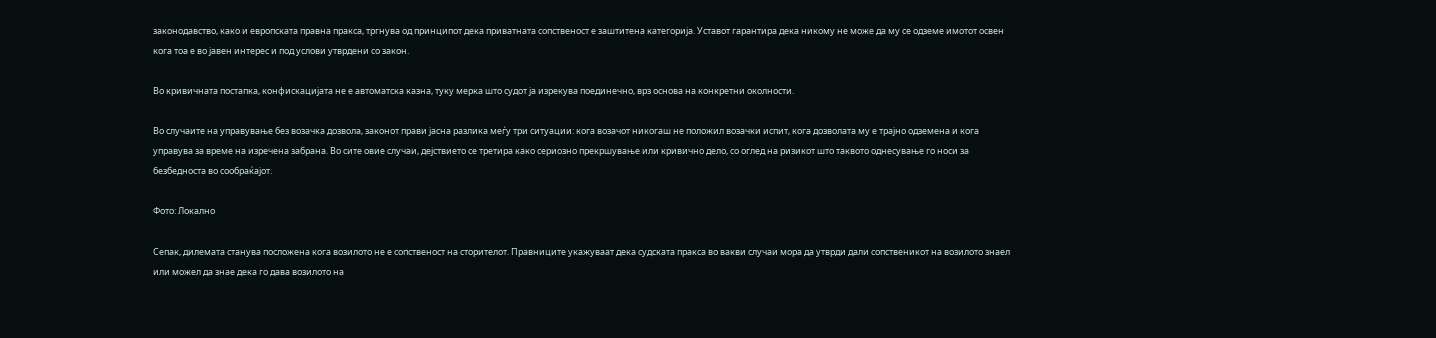законодавство, како и европската правна пракса, тргнува од принципот дека приватната сопственост е заштитена категорија. Уставот гарантира дека никому не може да му се одземе имотот освен кога тоа е во јавен интерес и под услови утврдени со закон.

Во кривичната постапка, конфискацијата не е автоматска казна, туку мерка што судот ја изрекува поединечно, врз основа на конкретни околности.

Во случаите на управување без возачка дозвола, законот прави јасна разлика меѓу три ситуации: кога возачот никогаш не положил возачки испит, кога дозволата му е трајно одземена и кога управува за време на изречена забрана. Во сите овие случаи, дејствието се третира како сериозно прекршување или кривично дело, со оглед на ризикот што таквото однесување го носи за безбедноста во сообраќајот.

Фото: Локално

Сепак, дилемата станува посложена кога возилото не е сопственост на сторителот. Правниците укажуваат дека судската пракса во вакви случаи мора да утврди дали сопственикот на возилото знаел или можел да знае дека го дава возилото на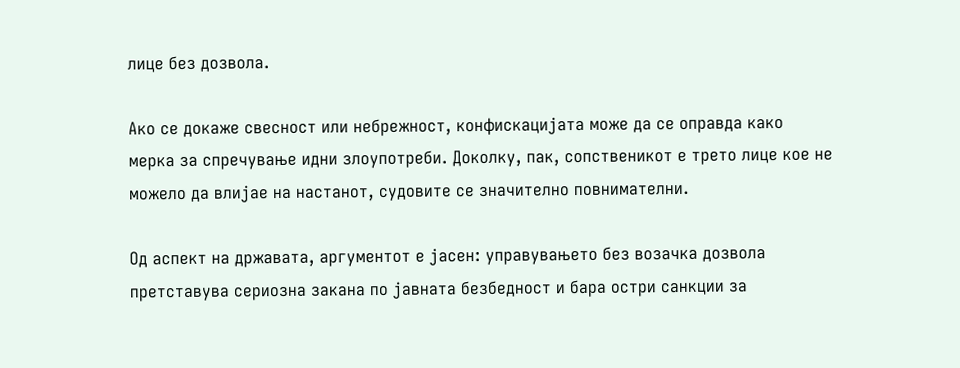лице без дозвола.

Ако се докаже свесност или небрежност, конфискацијата може да се оправда како мерка за спречување идни злоупотреби. Доколку, пак, сопственикот е трето лице кое не можело да влијае на настанот, судовите се значително повнимателни.

Од аспект на државата, аргументот е јасен: управувањето без возачка дозвола претставува сериозна закана по јавната безбедност и бара остри санкции за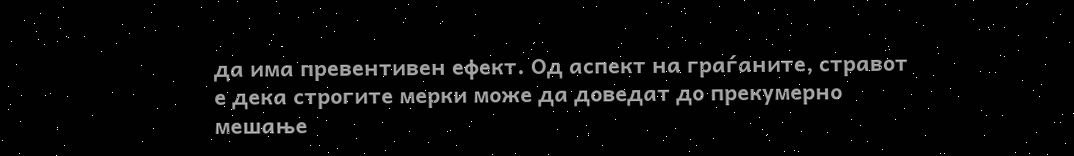да има превентивен ефект. Од аспект на граѓаните, стравот е дека строгите мерки може да доведат до прекумерно мешање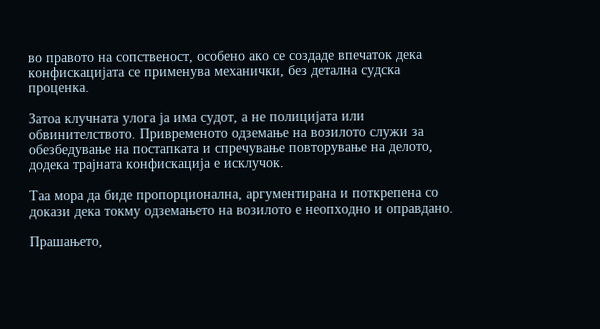во правото на сопственост, особено ако се создаде впечаток дека конфискацијата се применува механички, без детална судска проценка.

Затоа клучната улога ја има судот, а не полицијата или обвинителството. Привременото одземање на возилото служи за обезбедување на постапката и спречување повторување на делото, додека трајната конфискација е исклучок.

Таа мора да биде пропорционална, аргументирана и поткрепена со докази дека токму одземањето на возилото е неопходно и оправдано.

Прашањето,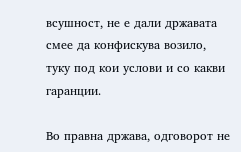всушност, не е дали државата смее да конфискува возило, туку под кои услови и со какви гаранции.

Во правна држава, одговорот не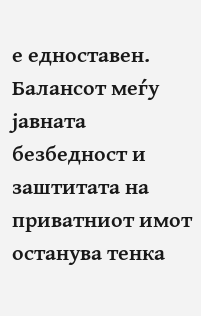е едноставен. Балансот меѓу јавната безбедност и заштитата на приватниот имот останува тенка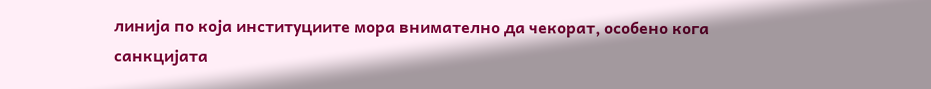линија по која институциите мора внимателно да чекорат, особено кога санкцијата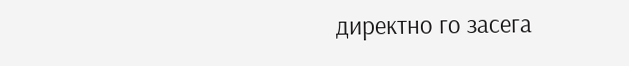директно го засега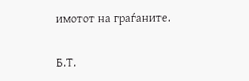имотот на граѓаните.

Б.Т.